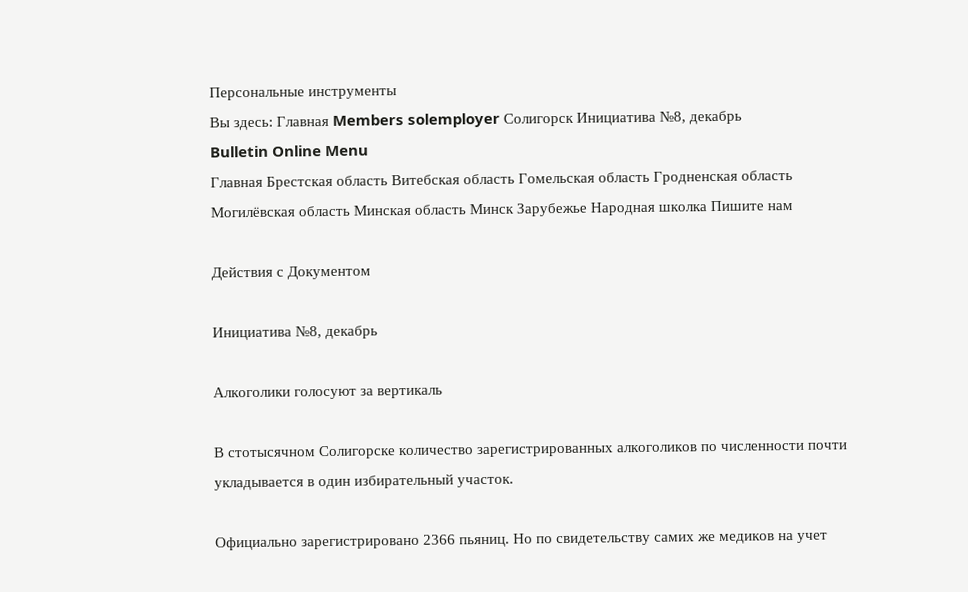Персональные инструменты
Вы здесь: Главная Members solemployer Солигорск Инициатива №8, декабрь
Bulletin Online Menu
Главная Брестская область Витебская область Гомельская область Гродненская область Могилёвская область Минская область Минск Зарубежье Народная школка Пишите нам

Действия с Документом

Инициатива №8, декабрь

Алкоголики голосуют за вертикаль

В стотысячном Солигорске количество зарегистрированных алкоголиков по численности почти укладывается в один избирательный участок.

Официально зарегистрировано 2366 пьяниц. Но по свидетельству самих же медиков на учет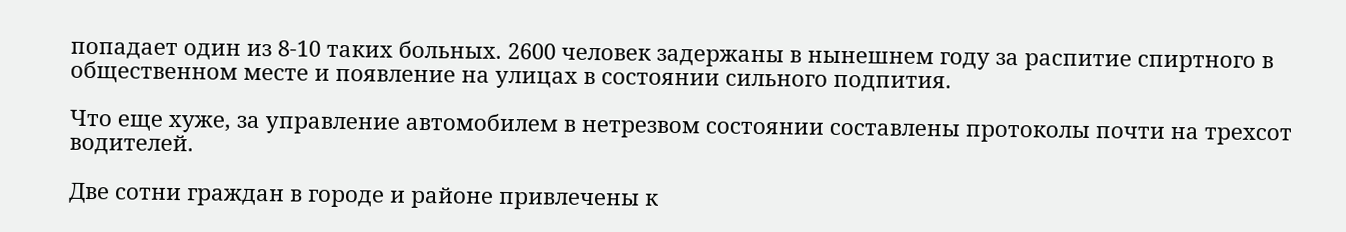попадает один из 8-10 таких больных. 2600 человек задержаны в нынешнем году за распитие спиртного в общественном месте и появление на улицах в состоянии сильного подпития.

Что еще хуже, за управление автомобилем в нетрезвом состоянии составлены протоколы почти на трехсот водителей.

Две сотни граждан в городе и районе привлечены к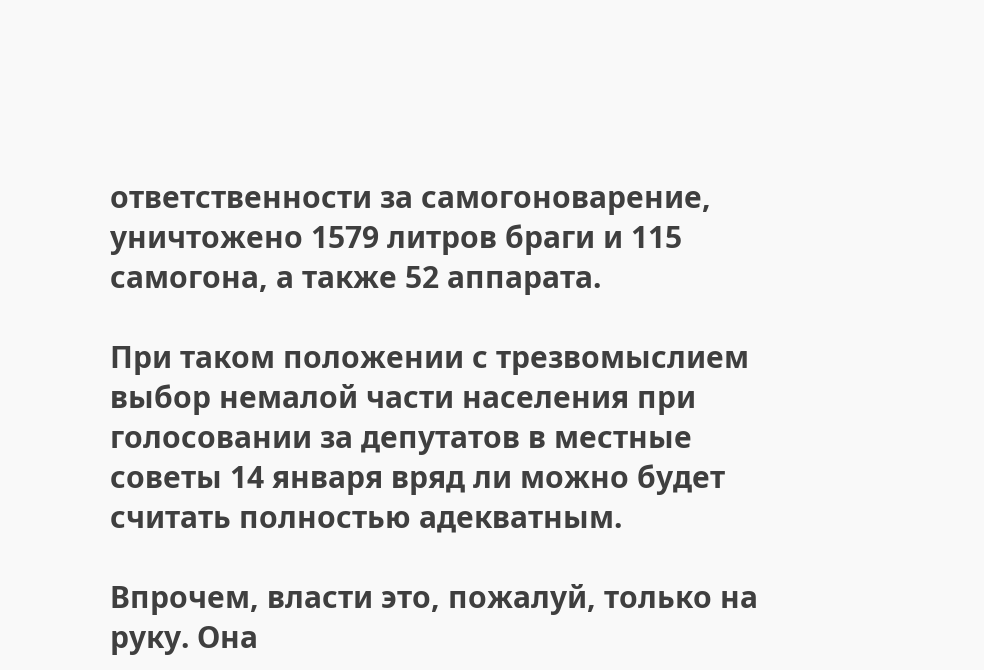ответственности за самогоноварение, уничтожено 1579 литров браги и 115 самогона, а также 52 аппарата.

При таком положении с трезвомыслием выбор немалой части населения при голосовании за депутатов в местные советы 14 января вряд ли можно будет считать полностью адекватным.

Впрочем, власти это, пожалуй, только на руку. Она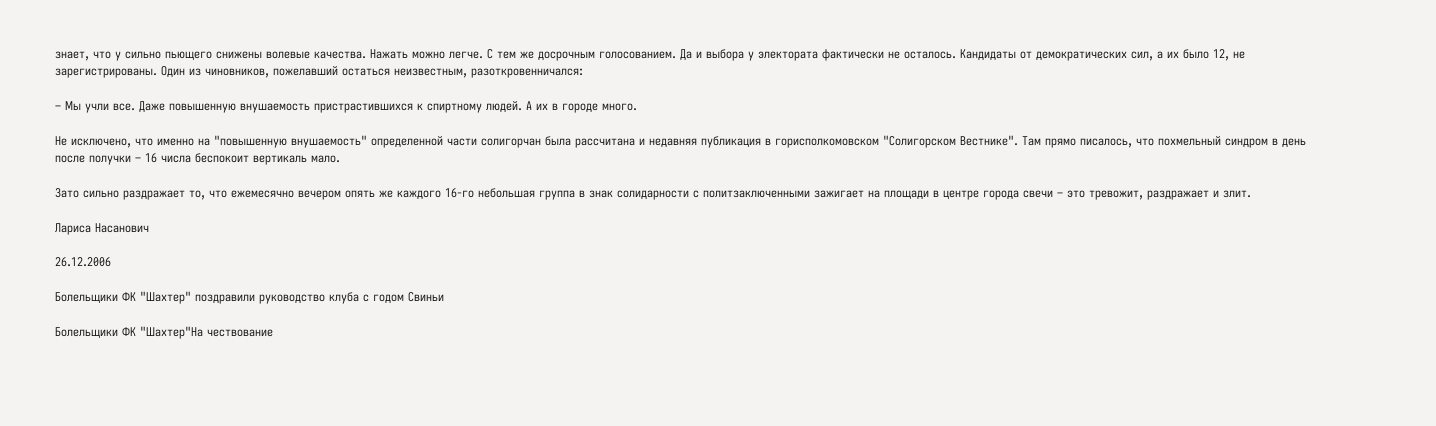знает, что у сильно пьющего снижены волевые качества. Нажать можно легче. С тем же досрочным голосованием. Да и выбора у электората фактически не осталось. Кандидаты от демократических сил, а их было 12, не зарегистрированы. Один из чиновников, пожелавший остаться неизвестным, разоткровенничался:

– Мы учли все. Даже повышенную внушаемость пристрастившихся к спиртному людей. А их в городе много.

Не исключено, что именно на "повышенную внушаемость" определенной части солигорчан была рассчитана и недавняя публикация в горисполкомовском "Солигорском Вестнике". Там прямо писалось, что похмельный синдром в день после получки – 16 числа беспокоит вертикаль мало.

Зато сильно раздражает то, что ежемесячно вечером опять же каждого 16-го небольшая группа в знак солидарности с политзаключенными зажигает на площади в центре города свечи – это тревожит, раздражает и злит.

Лариса Насанович

26.12.2006

Болельщики ФК "Шахтер" поздравили руководство клуба с годом Свиньи

Болельщики ФК "Шахтер"На чествование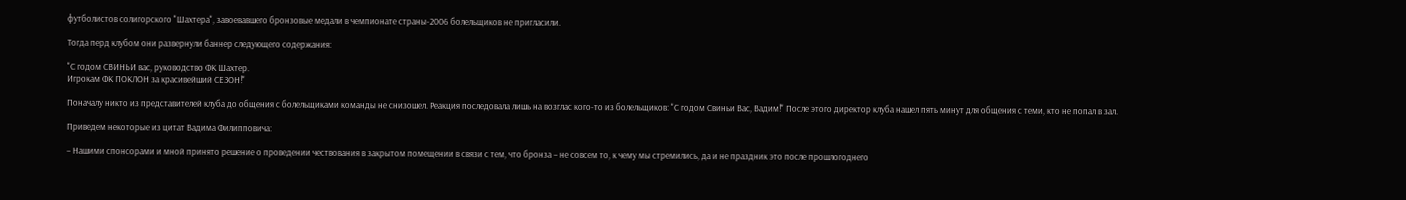футболистов солигорского "Шахтера", завоевавшего бронзовые медали в чемпионате страны-2006 болельщиков не пригласили.

Тогда перд клубом они развернули баннер следующего содержания:

"С годом СВИНЬИ вас, руководство ФК Шахтер.
Игрокам ФК ПОКЛОН за красивейший СЕЗОН!"

Поначалу никто из представителей клуба до общения с болельщиками команды не снизошел. Реакция последовала лишь на возглас кого-то из болельщиков: "С годом Свиньи Вас, Вадим!" После этого директор клуба нашел пять минут для общения с теми, кто не попал в зал.

Приведем некоторые из цитат Вадима Филипповича:

– Нашими спонсорами и мной принято решение о проведении чествования в закрытом помещении в связи с тем, что бронза – не совсем то, к чему мы стремились, да и не праздник это после прошлогоднего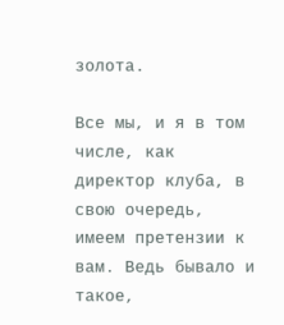золота.

Все мы, и я в том числе, как директор клуба, в свою очередь, имеем претензии к вам. Ведь бывало и такое,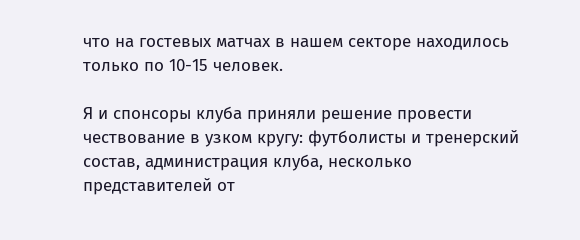что на гостевых матчах в нашем секторе находилось только по 10-15 человек.

Я и спонсоры клуба приняли решение провести чествование в узком кругу: футболисты и тренерский состав, администрация клуба, несколько представителей от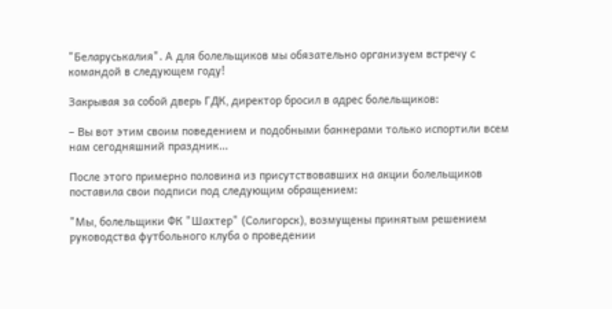"Беларуськалия". А для болельщиков мы обязательно организуем встречу с командой в следующем году!

Закрывая за собой дверь ГДК, директор бросил в адрес болельщиков:

– Вы вот этим своим поведением и подобными баннерами только испортили всем нам сегодняшний праздник...

После этого примерно половина из присутствовавших на акции болельщиков поставила свои подписи под следующим обращением:

"Мы, болельщики ФК "Шахтер" (Солигорск), возмущены принятым решением руководства футбольного клуба о проведении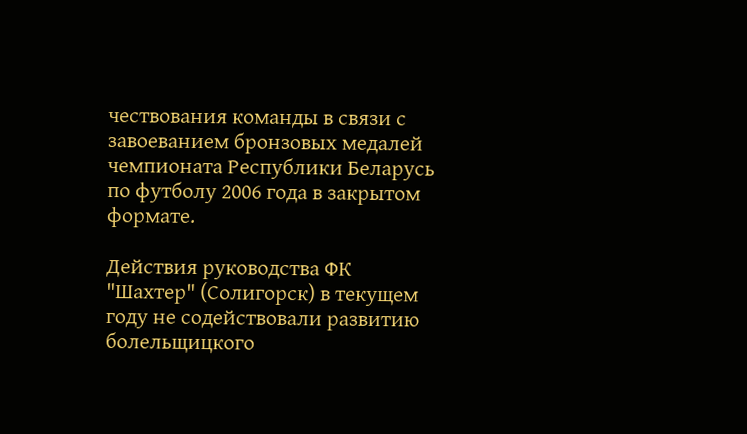чествования команды в связи с завоеванием бронзовых медалей чемпионата Республики Беларусь по футболу 2006 года в закрытом формате.

Действия руководства ФК "Шахтер" (Солигорск) в текущем году не содействовали развитию болельщицкого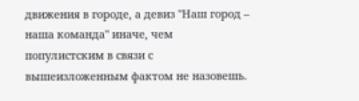движения в городе, а девиз "Наш город – наша команда" иначе, чем популистским в связи с вышеизложенным фактом не назовешь.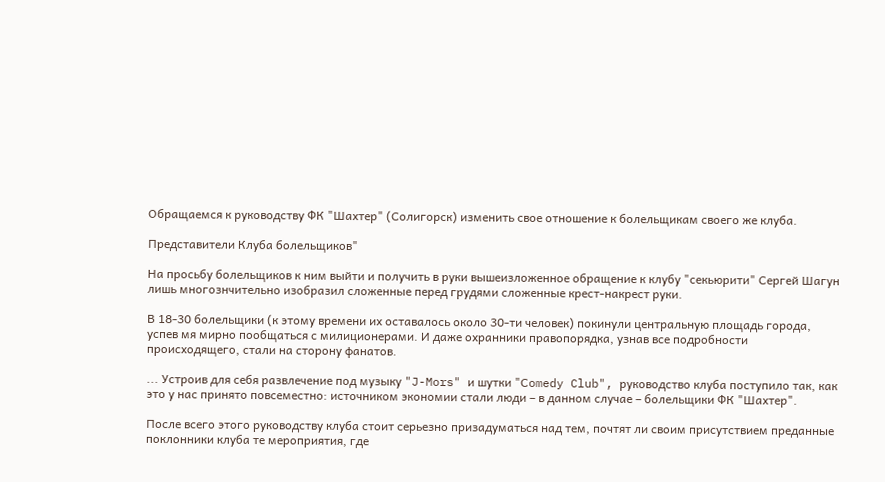Обращаемся к руководству ФК "Шахтер" (Солигорск) изменить свое отношение к болельщикам своего же клуба.

Представители Клуба болельщиков"

На просьбу болельщиков к ним выйти и получить в руки вышеизложенное обращение к клубу "секьюрити" Сергей Шагун лишь многознчительно изобразил сложенные перед грудями сложенные крест-накрест руки.

В 18-30 болельщики (к этому времени их оставалось около 30-ти человек) покинули центральную площадь города, успев мя мирно пообщаться с милиционерами. И даже охранники правопорядка, узнав все подробности происходящего, стали на сторону фанатов.

... Устроив для себя развлечение под музыку "J-Mors" и шутки "Сomedy Club", руководство клуба поступило так, как это у нас принято повсеместно: источником экономии стали люди – в данном случае – болельщики ФК "Шахтер".

После всего этого руководству клуба стоит серьезно призадуматься над тем, почтят ли своим присутствием преданные поклонники клуба те мероприятия, где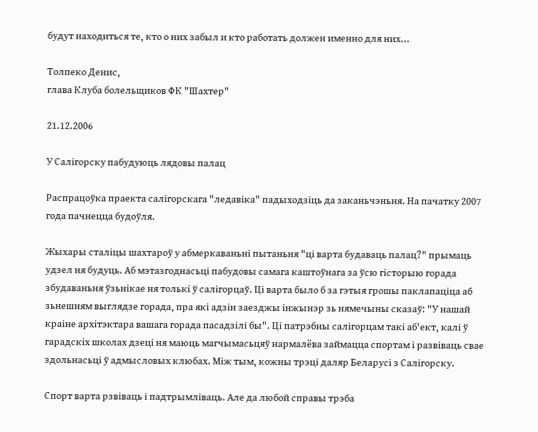будут находиться те, кто о них забыл и кто работать должен именно для них...

Толпеко Денис,
глава Клуба болельщиков ФК "Шахтер"

21.12.2006

У Салігорску пабудуюць лядовы палац

Распрацоўка праекта салігорскага "ледавіка" падыходзіць да заканьчэньня. На пачатку 2007 года пачнецца будоўля.

Жыхары сталіцы шахтароў у абмеркаваньні пытаньня "ці варта будаваць палац?" прымаць удзел ня будуць. Аб мэтазгоднасьці пабудовы самага каштоўнага за ўсю гісторыю горада збудаваньня ўзьнікае ня толькі ў салігорцаў. Ці варта было б за гэтыя грошы паклапаціца аб зьнешням выглядзе горада, пра які адзін заезджы інжынэр зь нямечыны сказаў: "У нашай краіне архітэктара вашага горада пасадзілі бы". Ці патрэбны салігорцам такі аб'ект, калі ў гарадскіх школах дзеці ня маюць магчымасьцяў нармалёва займацца спортам і развіваць свае здольнасьці ў адмысловых клюбах. Між тым, кожны трэці даляр Беларусі з Салігорску.

Спорт варта рзвіваць і падтрымліваць. Але да любой справы трэба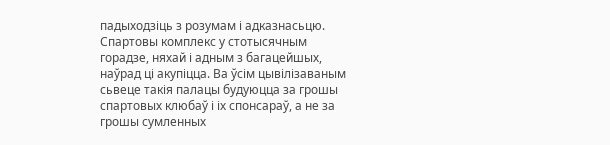падыходзіць з розумам і адказнасьцю. Спартовы комплекс у стотысячным горадзе, няхай і адным з багацейшых, наўрад ці акупіцца. Ва ўсім цывілізаваным сьвеце такія палацы будуюцца за грошы спартовых клюбаў і іх спонсараў, а не за грошы сумленных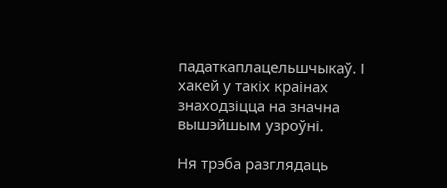падаткаплацельшчыкаў. І хакей у такіх краінах знаходзіцца на значна вышэйшым узроўні.

Ня трэба разглядаць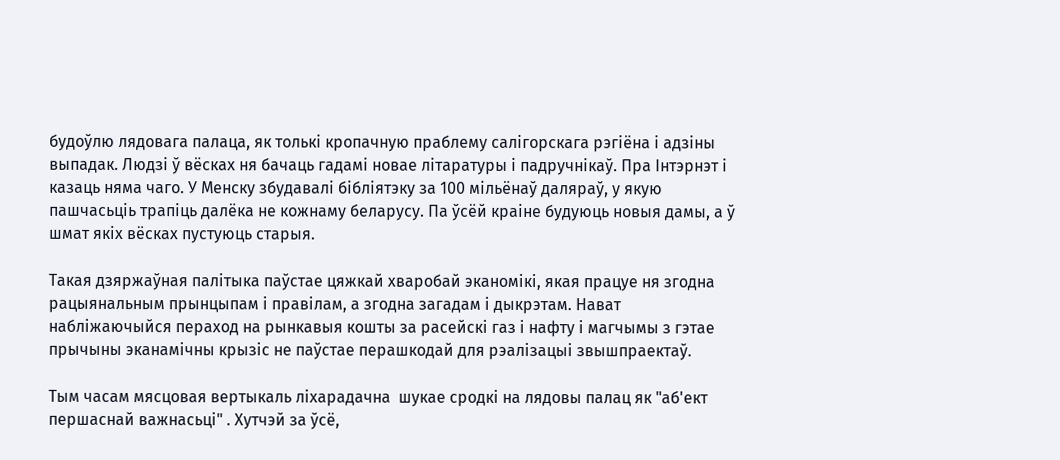будоўлю лядовага палаца, як толькі кропачную праблему салігорскага рэгіёна і адзіны выпадак. Людзі ў вёсках ня бачаць гадамі новае літаратуры і падручнікаў. Пра Інтэрнэт і казаць няма чаго. У Менску збудавалі бібліятэку за 100 мільёнаў даляраў, у якую пашчасьціь трапіць далёка не кожнаму беларусу. Па ўсёй краіне будуюць новыя дамы, а ў шмат якіх вёсках пустуюць старыя.

Такая дзяржаўная палітыка паўстае цяжкай хваробай эканомікі, якая працуе ня згодна рацыянальным прынцыпам і правілам, а згодна загадам і дыкрэтам. Нават набліжаючыйся пераход на рынкавыя кошты за расейскі газ і нафту і магчымы з гэтае прычыны эканамічны крызіс не паўстае перашкодай для рэалізацыі звышпраектаў.

Тым часам мясцовая вертыкаль ліхарадачна  шукае сродкі на лядовы палац як "аб'ект першаснай важнасьці" . Хутчэй за ўсё,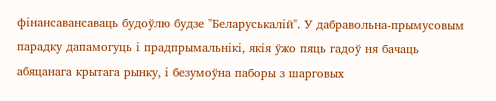фінансавансаваць будоўлю будзе "Беларуськалій". У дабравольна-прымусовым парадку дапамогуць і прадпрымальнікі, якія ўжо пяць гадоў ня бачаць абяцанага крытага рынку, і безумоўна паборы з шарговых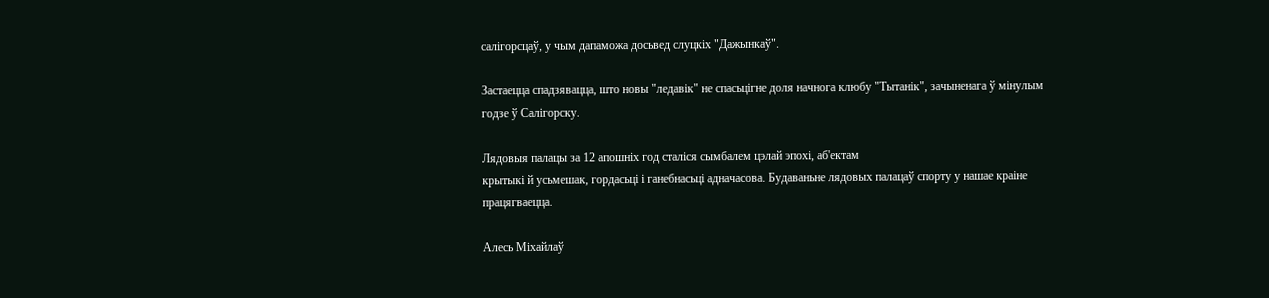салігорсцаў, у чым дапаможа досьвед слуцкіх "Дажынкаў".

Застаецца спадзявацца, што новы "ледавік" не спасьцігне доля начнога клюбу "Тытанік", зачыненага ў мінулым годзе ў Салігорску.

Лядовыя палацы за 12 апошніх год сталіся сымбалем цэлай эпохі, аб'ектам
крытыкі й усьмешак, гордасьці і ганебнасьці адначасова. Будаваньне лядовых палацаў спорту у нашае краіне працягваецца.

Алесь Міхайлаў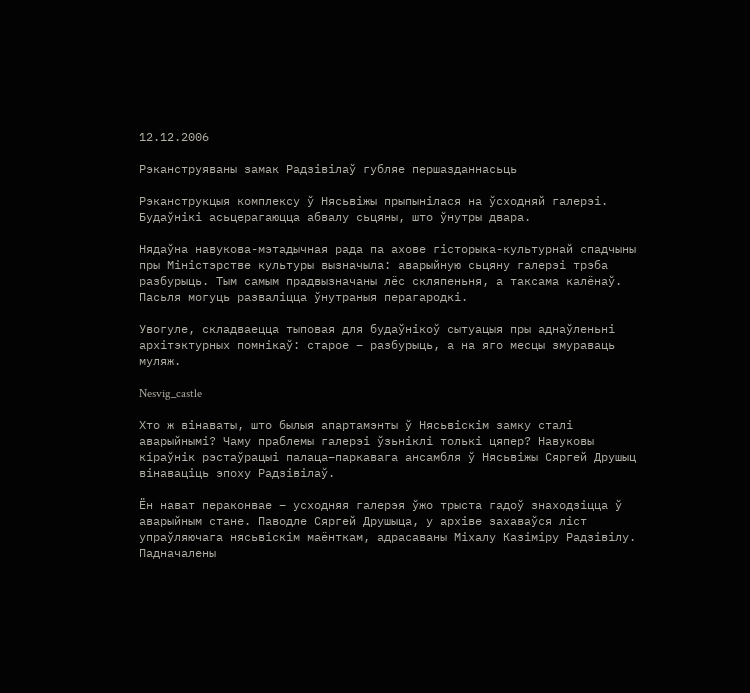12.12.2006

Рэканструяваны замак Радзівілаў губляе першазданнасьць

Рэканструкцыя комплексу ў Нясьвіжы прыпынілася на ўсходняй галерэі. Будаўнікі асьцерагаюцца абвалу сьцяны, што ўнутры двара.

Нядаўна навукова-мэтадычная рада па ахове гісторыка-культурнай спадчыны пры Міністэрстве культуры вызначыла: аварыйную сьцяну галерэі трэба разбурыць. Тым самым прадвызначаны лёс скляпеньня, а таксама калёнаў. Пасьля могуць разваліцца ўнутраныя перагародкі.

Увогуле, складваецца тыповая для будаўнікоў сытуацыя пры аднаўленьні архітэктурных помнікаў: старое – разбурыць, а на яго месцы змураваць муляж.

Nesvig_castle

Хто ж вінаваты, што былыя апартамэнты ў Нясьвіскім замку сталі аварыйнымі? Чаму праблемы галерэі ўзьніклі толькі цяпер? Навуковы кіраўнік рэстаўрацыі палаца–паркавага ансамбля ў Нясьвіжы Сяргей Друшыц вінаваціць эпоху Радзівілаў.

Ён нават пераконвае – усходняя галерэя ўжо трыста гадоў знаходзіцца ў аварыйным стане. Паводле Сяргей Друшыца, у архіве захаваўся ліст упраўляючага нясьвіскім маёнткам, адрасаваны Міхалу Казіміру Радзівілу. Падначалены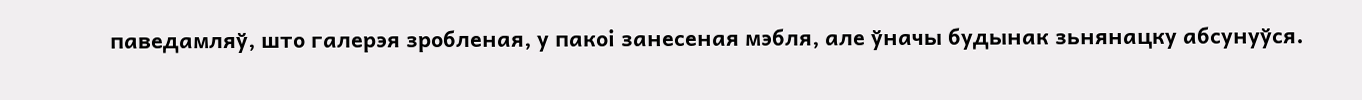паведамляў, што галерэя зробленая, у пакоі занесеная мэбля, але ўначы будынак зьнянацку абсунуўся.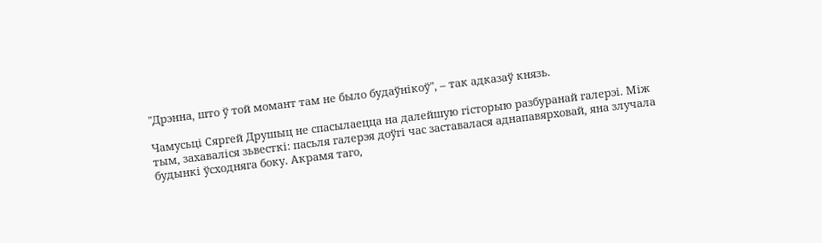"Дрэнна, што ў той момант там не было будаўнікоў", – так адказаў князь.

Чамусьці Сяргей Друшыц не спасылаецца на далейшую гісторыю разбуранай галерэі. Між тым, захаваліся зьвесткі: пасьля галерэя доўгі час заставалася аднапавярховай, яна злучала будынкі ўсходняга боку. Акрамя таго,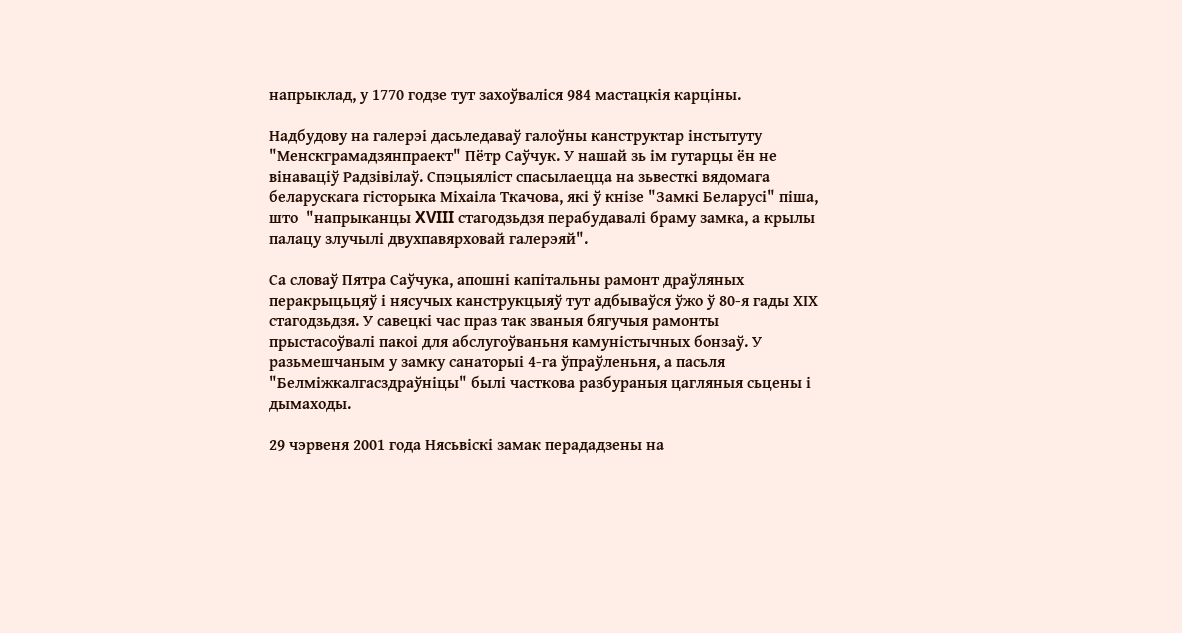напрыклад, у 1770 годзе тут захоўваліся 984 мастацкія карціны.

Надбудову на галерэі дасьледаваў галоўны канструктар інстытуту "Менскграмадзянпраект" Пётр Саўчук. У нашай зь ім гутарцы ён не вінаваціў Радзівілаў. Спэцыяліст спасылаецца на зьвесткі вядомага беларускага гісторыка Міхаіла Ткачова, які ў кнізе "Замкі Беларусі" піша, што  "напрыканцы XVIII стагодзьдзя перабудавалі браму замка, а крылы палацу злучылі двухпавярховай галерэяй".

Са словаў Пятра Саўчука, апошні капітальны рамонт драўляных перакрыцьцяў і нясучых канструкцыяў тут адбываўся ўжо ў 80-я гады ХІХ стагодзьдзя. У савецкі час праз так званыя бягучыя рамонты прыстасоўвалі пакоі для абслугоўваньня камуністычных бонзаў. У разьмешчаным у замку санаторыі 4-га ўпраўленьня, а пасьля "Белміжкалгасздраўніцы" былі часткова разбураныя цагляныя сьцены і дымаходы.

29 чэрвеня 2001 года Нясьвіскі замак перададзены на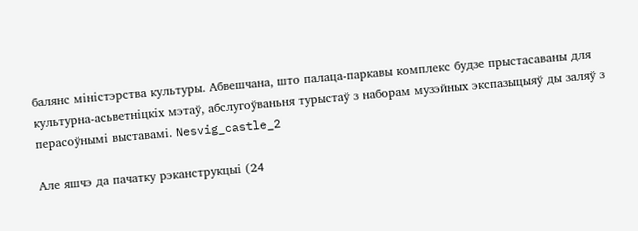балянс міністэрства культуры. Абвешчана, што палаца-паркавы комплекс будзе прыстасаваны для культурна-асьветніцкіх мэтаў, абслугоўваньня турыстаў з наборам музэйных экспазыцыяў ды заляў з перасоўнымі выставамі. Nesvig_castle_2

Але яшчэ да пачатку рэканструкцыі (24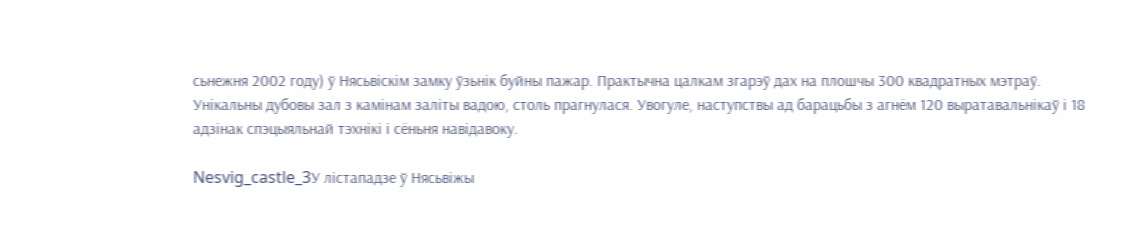сьнежня 2002 году) ў Нясьвіскім замку ўзьнік буйны пажар. Практычна цалкам згарэў дах на плошчы 300 квадратных мэтраў. Унікальны дубовы зал з камінам заліты вадою, столь прагнулася. Увогуле, наступствы ад барацьбы з агнём 120 выратавальнікаў і 18 адзінак спэцыяльнай тэхнікі і сёньня навідавоку.

Nesvig_castle_3У лістападзе ў Нясьвіжы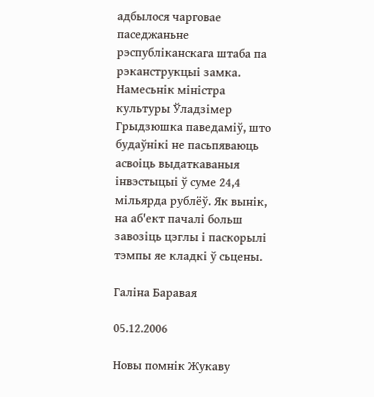адбылося чарговае паседжаньне рэспубліканскага штаба па рэканструкцыі замка. Намесьнік міністра культуры Ўладзімер Грыдзюшка паведаміў, што будаўнікі не пасьпяваюць асвоіць выдаткаваныя інвэстыцыі ў суме 24,4 мільярда рублёў. Як вынік, на аб'ект пачалі больш завозіць цэглы і паскорылі тэмпы яе кладкі ў сьцены.

Галіна Баравая

05.12.2006

Новы помнік Жукаву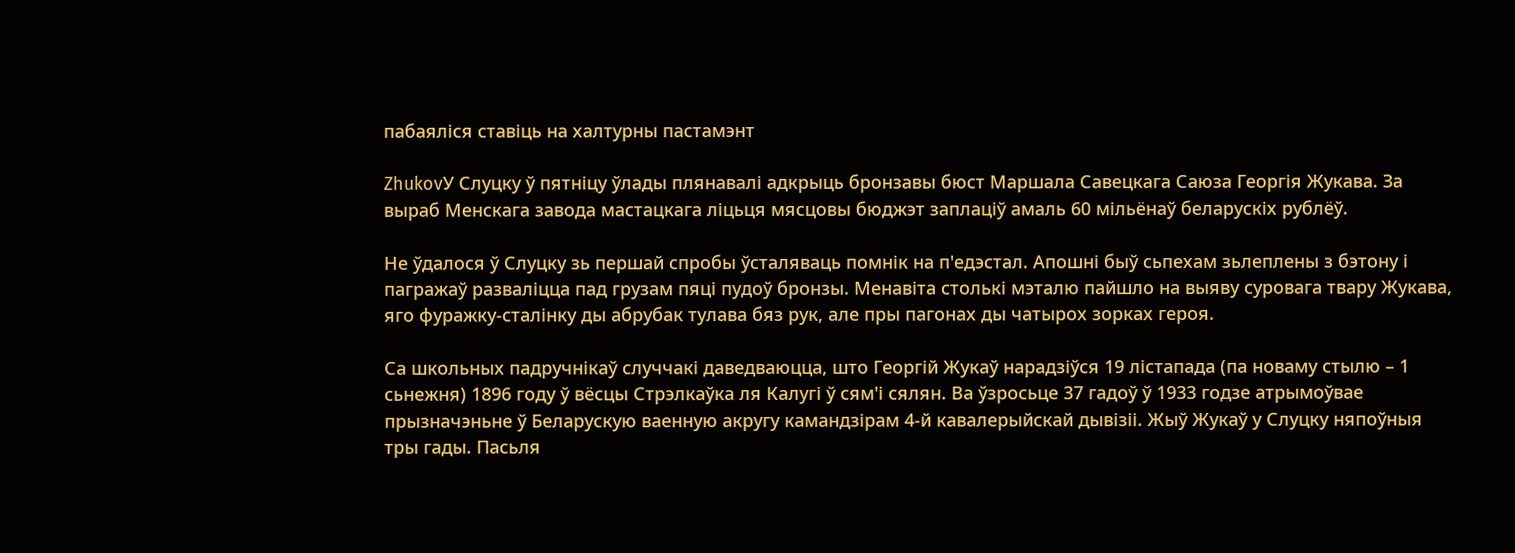пабаяліся ставіць на халтурны пастамэнт

ZhukovУ Слуцку ў пятніцу ўлады плянавалі адкрыць бронзавы бюст Маршала Савецкага Саюза Георгія Жукава. За выраб Менскага завода мастацкага ліцьця мясцовы бюджэт заплаціў амаль 60 мільёнаў беларускіх рублёў.

Не ўдалося ў Слуцку зь першай спробы ўсталяваць помнік на п'едэстал. Апошні быў сьпехам зьлеплены з бэтону і пагражаў разваліцца пад грузам пяці пудоў бронзы. Менавіта столькі мэталю пайшло на выяву суровага твару Жукава, яго фуражку-сталінку ды абрубак тулава бяз рук, але пры пагонах ды чатырох зорках героя.

Са школьных падручнікаў случчакі даведваюцца, што Георгій Жукаў нарадзіўся 19 лістапада (па новаму стылю – 1 сьнежня) 1896 году ў вёсцы Стрэлкаўка ля Калугі ў сям'і сялян. Ва ўзросьце 37 гадоў ў 1933 годзе атрымоўвае прызначэньне ў Беларускую ваенную акругу камандзірам 4-й кавалерыйскай дывізіі. Жыў Жукаў у Слуцку няпоўныя тры гады. Пасьля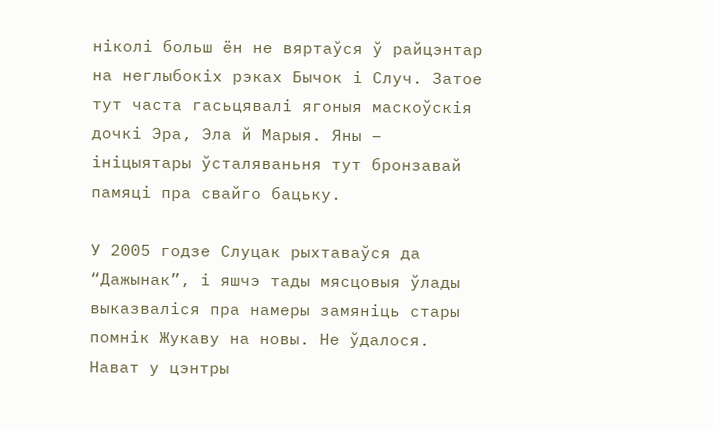ніколі больш ён не вяртаўся ў райцэнтар на неглыбокіх рэках Бычок і Случ. Затое тут часта гасьцявалі ягоныя маскоўскія дочкі Эра, Эла й Марыя. Яны – ініцыятары ўсталяваньня тут бронзавай памяці пра свайго бацьку.

У 2005 годзе Слуцак рыхтаваўся да “Дажынак”, і яшчэ тады мясцовыя ўлады выказваліся пра намеры замяніць стары помнік Жукаву на новы. Не ўдалося. Нават у цэнтры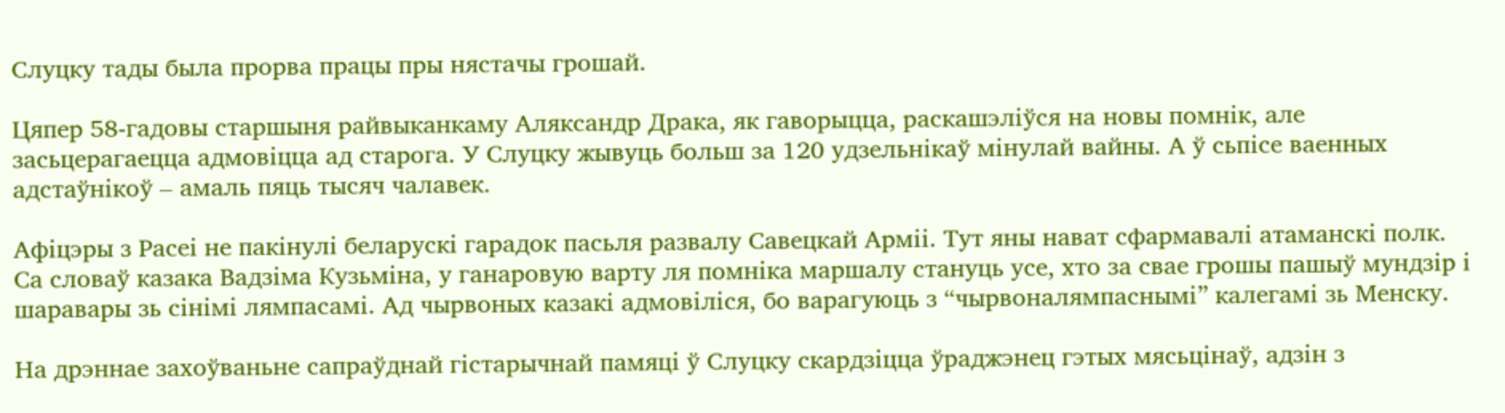Слуцку тады была прорва працы пры нястачы грошай.

Цяпер 58-гадовы старшыня райвыканкаму Аляксандр Драка, як гаворыцца, раскашэліўся на новы помнік, але засьцерагаецца адмовіцца ад старога. У Слуцку жывуць больш за 120 удзельнікаў мінулай вайны. А ў сьпісе ваенных адстаўнікоў – амаль пяць тысяч чалавек.

Афіцэры з Расеі не пакінулі беларускі гарадок пасьля развалу Савецкай Арміі. Тут яны нават сфармавалі атаманскі полк. Са словаў казака Вадзіма Кузьміна, у ганаровую варту ля помніка маршалу стануць усе, хто за свае грошы пашыў мундзір і шаравары зь сінімі лямпасамі. Ад чырвоных казакі адмовіліся, бо варагуюць з “чырвоналямпаснымі” калегамі зь Менску.

На дрэннае захоўваньне сапраўднай гістарычнай памяці ў Слуцку скардзіцца ўраджэнец гэтых мясьцінаў, адзін з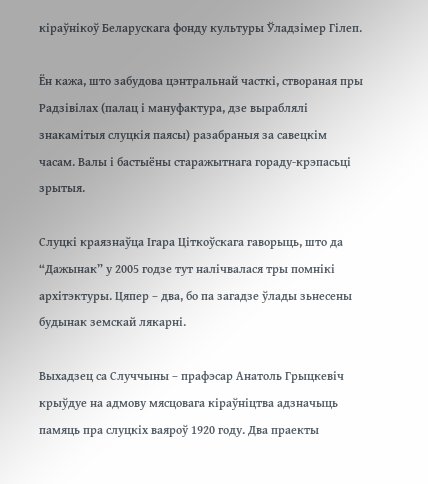кіраўнікоў Беларускага фонду культуры Ўладзімер Гілеп.

Ён кажа, што забудова цэнтральнай часткі, створаная пры Радзівілах (палац і мануфактура, дзе выраблялі знакамітыя слуцкія паясы) разабраныя за савецкім часам. Валы і бастыёны старажытнага гораду-крэпасьці зрытыя.

Слуцкі краязнаўца Ігара Ціткоўскага гаворыць, што да “Дажынак” у 2005 годзе тут налічвалася тры помнікі архітэктуры. Цяпер – два, бо па загадзе ўлады зьнесены будынак земскай лякарні.

Выхадзец са Случчыны – прафэсар Анатоль Грыцкевіч крыўдуе на адмову мясцовага кіраўніцтва адзначыць памяць пра слуцкіх ваяроў 1920 году. Два праекты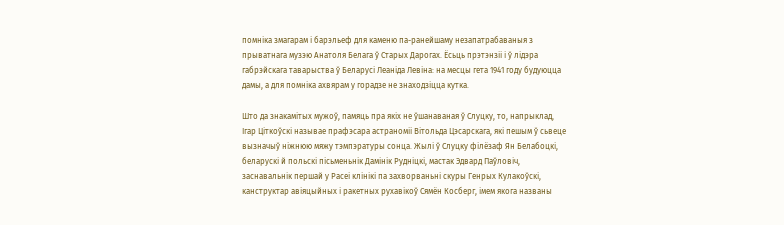помніка змагарам і барэльеф для каменю па-ранейшаму незапатрабаваныя з прыватнага музэю Анатоля Белага ў Старых Дарогах. Ёсьць прэтэнзіі і ў лідэра габрэйскага таварыства ў Беларусі Леаніда Левіна: на месцы гета 1941 году будуюцца дамы, а для помніка ахвярам у горадзе не знаходзіцца кутка.

Што да знакамітых мужоў, памяць пра якіх не ўшанаваная ў Слуцку, то, напрыклад, Ігар Ціткоўскі называе прафэсара астраноміі Вітольда Цэсарскага, які пешым ў сьвеце вызначыў ніжнюю мяжу тэмпэратуры сонца. Жылі ў Слуцку філёзаф Ян Белабоцкі, беларускі й польскі пісьменьнік Дамінік Рудніцкі, мастак Эдвард Паўловіч, заснавальнік першай у Расеі клінікі па захворваньні скуры Генрых Кулакоўскі, канструктар авіяцыйных і ракетных рухавікоў Сямён Косберг, імем якога названы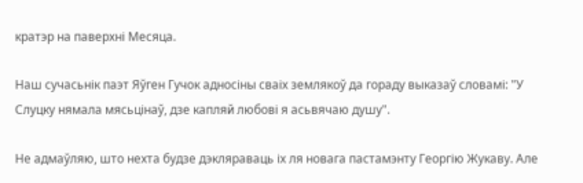кратэр на паверхні Месяца.

Наш сучасьнік паэт Яўген Гучок адносіны сваіх землякоў да гораду выказаў словамі: "У Слуцку нямала мясьцінаў, дзе капляй любові я асьвячаю душу".

Не адмаўляю, што нехта будзе дэкляраваць іх ля новага пастамэнту Георгію Жукаву. Але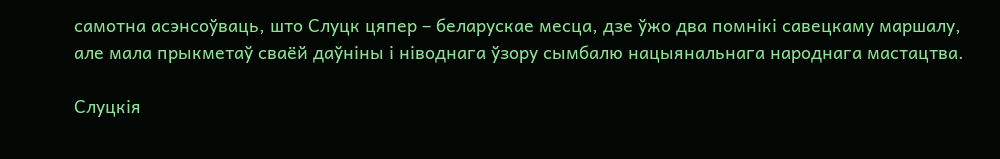самотна асэнсоўваць, што Слуцк цяпер – беларускае месца, дзе ўжо два помнікі савецкаму маршалу, але мала прыкметаў сваёй даўніны і ніводнага ўзору сымбалю нацыянальнага народнага мастацтва.

Слуцкія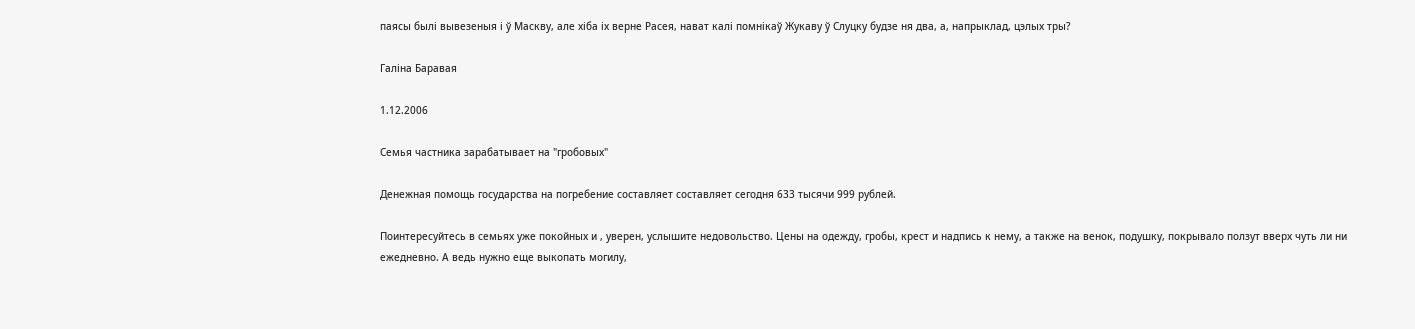паясы былі вывезеныя і ў Маскву, але хіба іх верне Расея, нават калі помнікаў Жукаву ў Слуцку будзе ня два, а, напрыклад, цэлых тры?

Галіна Баравая

1.12.2006

Семья частника зарабатывает на "гробовых"

Денежная помощь государства на погребение составляет составляет сегодня 633 тысячи 999 рублей.

Поинтересуйтесь в семьях уже покойных и , уверен, услышите недовольство. Цены на одежду, гробы, крест и надпись к нему, а также на венок, подушку, покрывало ползут вверх чуть ли ни ежедневно. А ведь нужно еще выкопать могилу,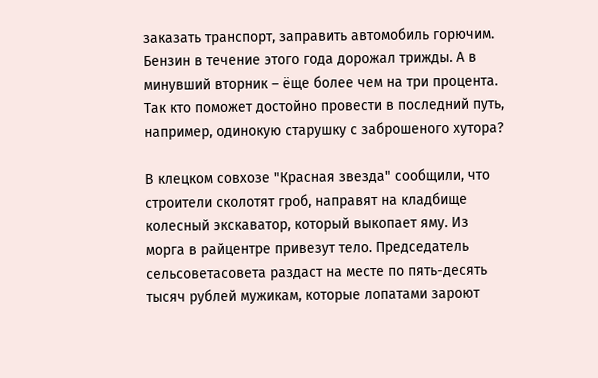заказать транспорт, заправить автомобиль горючим. Бензин в течение этого года дорожал трижды. А в минувший вторник – ёще более чем на три процента. Так кто поможет достойно провести в последний путь, например, одинокую старушку с заброшеного хутора?

В клецком совхозе "Красная звезда" сообщили, что строители сколотят гроб, направят на кладбище колесный экскаватор, который выкопает яму. Из морга в райцентре привезут тело. Председатель сельсоветасовета раздаст на месте по пять-десять тысяч рублей мужикам, которые лопатами зароют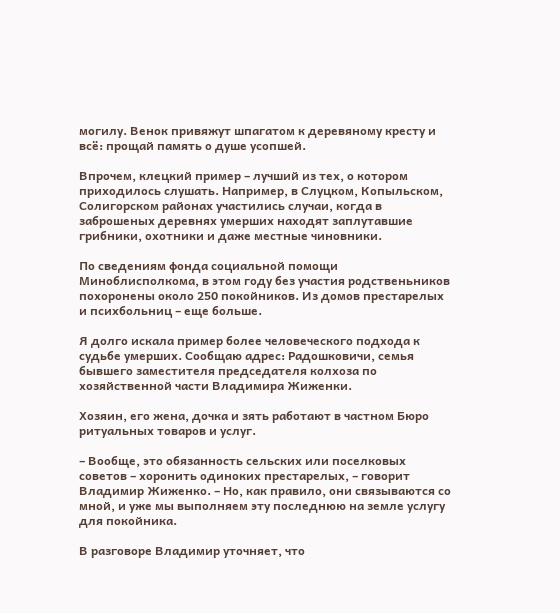могилу. Венок привяжут шпагатом к деревяному кресту и всё: прощай память о душе усопшей.

Впрочем, клецкий пример – лучший из тех, о котором приходилось слушать. Например, в Слуцком, Копыльском, Солигорском районах участились случаи, когда в заброшеных деревнях умерших находят заплутавшие грибники, охотники и даже местные чиновники.

По сведениям фонда социальной помощи Миноблисполкома, в этом году без участия родственьников похоронены около 250 покойников. Из домов престарелых и психбольниц – еще больше.

Я долго искала пример более человеческого подхода к судьбе умерших. Сообщаю адрес: Радошковичи, семья бывшего заместителя председателя колхоза по хозяйственной части Владимира Жиженки.

Хозяин, его жена, дочка и зять работают в частном Бюро ритуальных товаров и услуг.

– Вообще, это обязанность сельских или поселковых советов – хоронить одиноких престарелых, – говорит Владимир Жиженко. – Но, как правило, они связываются со мной, и уже мы выполняем эту последнюю на земле услугу для покойника.

В разговоре Владимир уточняет, что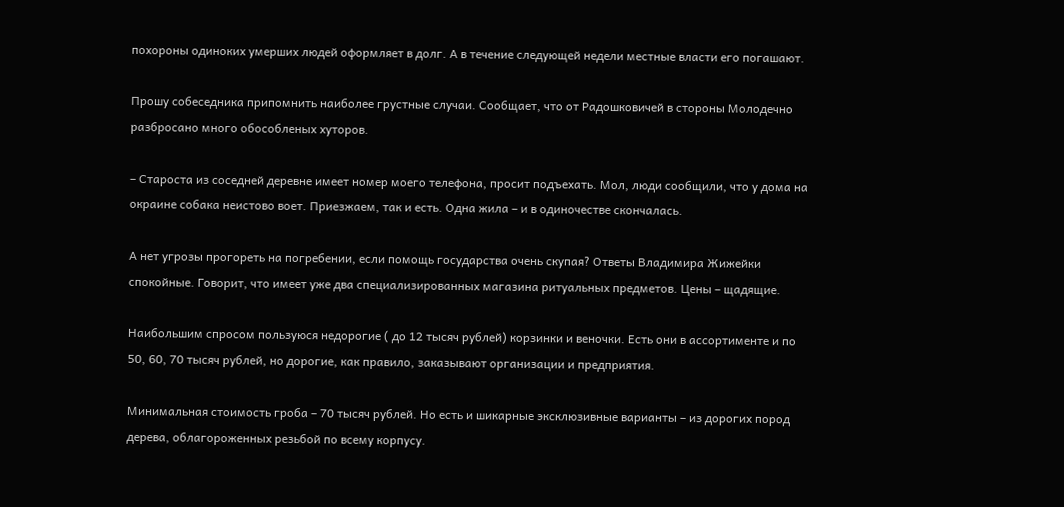похороны одиноких умерших людей оформляет в долг. А в течение следующей недели местные власти его погашают.

Прошу собеседника припомнить наиболее грустные случаи. Сообщает, что от Радошковичей в стороны Молодечно разбросано много обособленых хуторов.

– Староста из соседней деревне имеет номер моего телефона, просит подъехать. Мол, люди сообщили, что у дома на окраине собака неистово воет. Приезжаем, так и есть. Одна жила – и в одиночестве скончалась.

А нет угрозы прогореть на погребении, если помощь государства очень скупая? Ответы Владимира Жижейки спокойные. Говорит, что имеет уже два специализированных магазина ритуальных предметов. Цены – щадящие.

Наибольшим спросом пользуюся недорогие ( до 12 тысяч рублей) корзинки и веночки. Есть они в ассортименте и по 50, 60, 70 тысяч рублей, но дорогие, как правило, заказывают организации и предприятия.

Минимальная стоимость гроба – 70 тысяч рублей. Но есть и шикарные эксклюзивные варианты – из дорогих пород дерева, облагороженных резьбой по всему корпусу.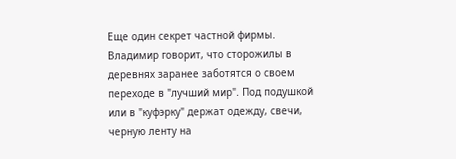Еще один секрет частной фирмы. Владимир говорит, что сторожилы в деревнях заранее заботятся о своем переходе в "лучший мир". Под подушкой или в "куфэрку" держат одежду, свечи, черную ленту на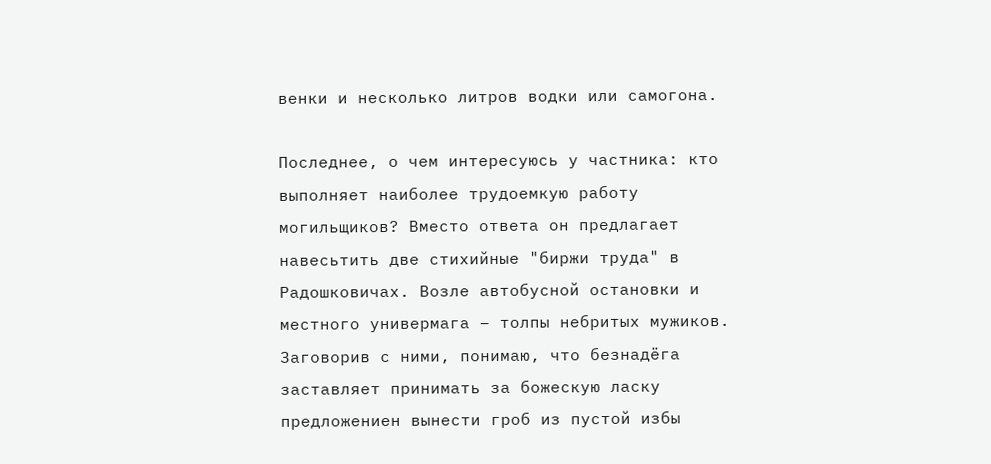венки и несколько литров водки или самогона.

Последнее, о чем интересуюсь у частника: кто выполняет наиболее трудоемкую работу могильщиков? Вместо ответа он предлагает навесьтить две стихийные "биржи труда" в Радошковичах. Возле автобусной остановки и местного универмага – толпы небритых мужиков. Заговорив с ними, понимаю, что безнадёга заставляет принимать за божескую ласку предложениен вынести гроб из пустой избы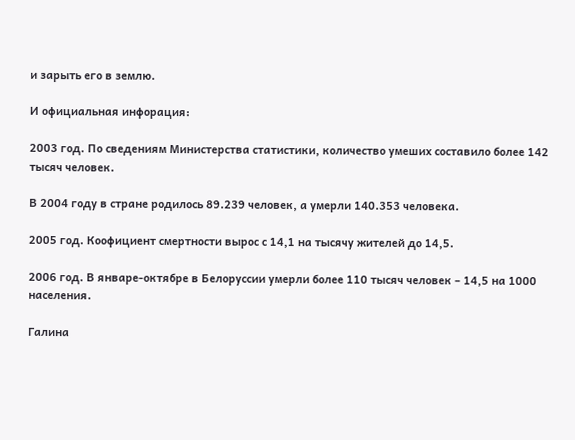и зарыть его в землю.

И официальная инфорация:

2003 год. По сведениям Министерства статистики, количество умеших составило более 142 тысяч человек.

В 2004 году в стране родилось 89.239 человек, а умерли 140.353 человека.

2005 год. Коофициент смертности вырос с 14,1 на тысячу жителей до 14,5.

2006 год. В январе-октябре в Белоруссии умерли более 110 тысяч человек – 14,5 на 1000 населения.

Галина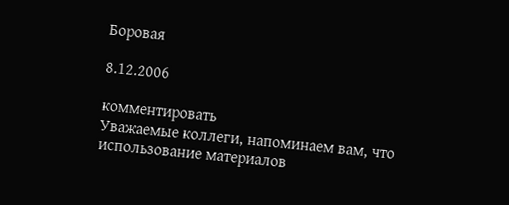Боровая

8.12.2006

комментировать
Уважаемые коллеги, напоминаем вам, что использование материалов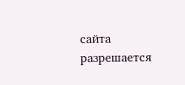сайта разрешается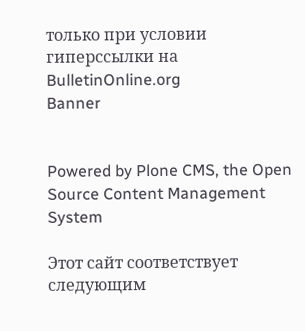только при условии гиперссылки на
BulletinOnline.org
Banner


Powered by Plone CMS, the Open Source Content Management System

Этот сайт соответствует следующим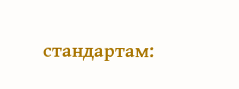стандартам: